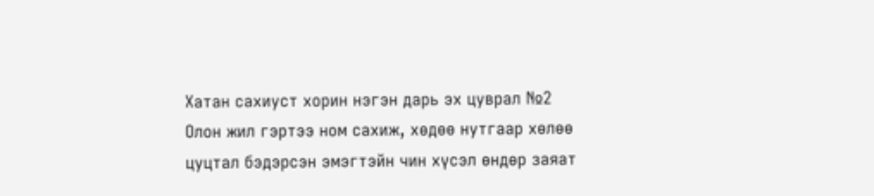Хатан сахиуст хорин нэгэн дарь эх цуврал №2
Олон жил гэртээ ном сахиж, хөдөө нутгаар хөлөө цуцтал бэдэрсэн эмэгтэйн чин хүсэл өндөр заяат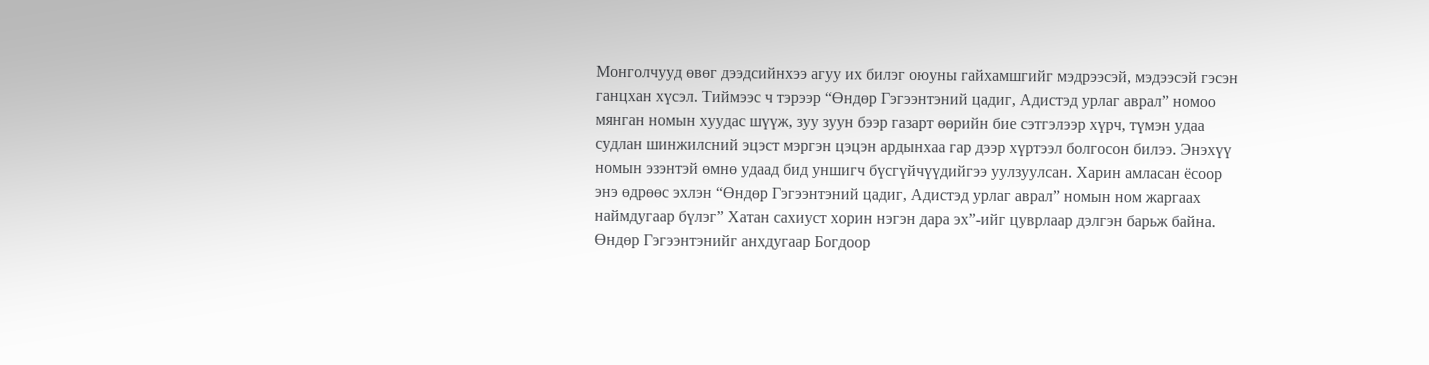Монголчууд өвөг дээдсийнхээ агуу их билэг оюуны гайхамшгийг мэдрээсэй, мэдээсэй гэсэн ганцхан хүсэл. Тиймээс ч тэрээр “Өндөр Гэгээнтэний цадиг, Адистэд урлаг аврал” номоо мянган номын хуудас шүүж, зуу зуун бээр газарт өөрийн бие сэтгэлээр хүрч, түмэн удаа судлан шинжилсний эцэст мэргэн цэцэн ардынхаа гар дээр хүртээл болгосон билээ. Энэхүү номын эзэнтэй өмнө удаад бид уншигч бүсгүйчүүдийгээ уулзуулсан. Харин амласан ёсоор энэ өдрөөс эхлэн “Өндөр Гэгээнтэний цадиг, Адистэд урлаг аврал” номын ном жаргаах наймдугаар бүлэг” Хатан сахиуст хорин нэгэн дара эх”-ийг цуврлаар дэлгэн барьж байна.
Өндөр Гэгээнтэнийг анхдугаар Богдоор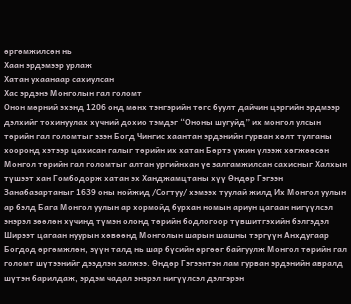өргөмжилсөн нь
Хаан эрдэмээр урлаж
Хатан ухаанаар сахиулсан
Хас эрдэнэ Монголын гал голомт
Онон мөрний эхэнд 1206 онд мөнх тэнгэрийн төгс буулт дайчин цэргийн эрдмээр дэлхийг тохинуулах хүчний дохио тэмдэг “Ононы шугуйд” их монгол улсын төрийн гал голомтыг эзэн Богд Чингис хаантан эрдэнийн гурван хөлт тулганы хооронд хэтээр цахисан галыг төрийн их хатан Бөртэ үжин үлээж хөгжөөсөн Монгол төрийн гал голомтыг алтан ургийнхан үе залгамжилсан сахисныг Халхын түшээт хан Гомбодорж хатан эх Ханджамцтаны хүү Өндөр Гэгээн Занабазартаныг 1639 оны нойжид /Согтуу/ хэмээх туулай жилд Их Монгол уулын ар бэлд Бага Монгол уулын ар хормойд бурхан номын ариун цагаан нигүүлсэл энэрэл зөөлөн хүчинд түмэн олонд төрийн бодлогоор түвшитгэхийн бэлгэдэл Ширээт цагаан нуурын хөвөөнд Монголын шарын шашны тэргүүн Анхдугаар Богдод өргөмжлөн, зүүн талд нь шар бүсийн өргөөг байгуулж Монгол төрийн гал голомт шүтээнийг дээдлэн залжээ. Өндөр Гэгээнтэн лам гурван эрдэнийн авралд шүтэн барилдаж, эрдэм чадал энэрэл нигүүлсэл дэлгэрэн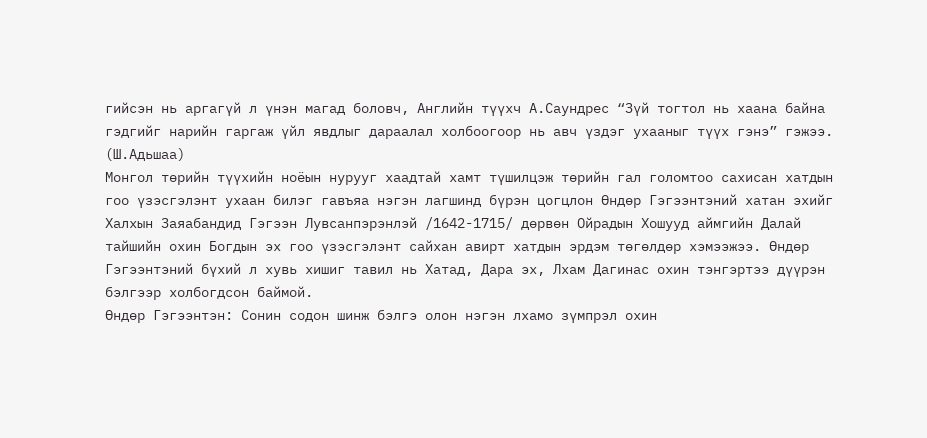гийсэн нь аргагүй л үнэн магад боловч, Английн түүхч А.Саундрес “Зүй тогтол нь хаана байна гэдгийг нарийн гаргаж үйл явдлыг дараалал холбоогоор нь авч үздэг ухааныг түүх гэнэ” гэжээ. (Ш.Адьшаа)
Монгол төрийн түүхийн ноёын нурууг хаадтай хамт түшилцэж төрийн гал голомтоо сахисан хатдын гоо үзэсгэлэнт ухаан билэг гавъяа нэгэн лагшинд бүрэн цогцлон Өндөр Гэгээнтэний хатан эхийг Халхын Заяабандид Гэгээн Лувсанпэрэнлэй /1642-1715/ дөрвөн Ойрадын Хошууд аймгийн Далай тайшийн охин Богдын эх гоо үзэсгэлэнт сайхан авирт хатдын эрдэм төгөлдөр хэмээжээ. Өндөр Гэгээнтэний бүхий л хувь хишиг тавил нь Хатад, Дара эх, Лхам Дагинас охин тэнгэртээ дүүрэн бэлгээр холбогдсон баймой.
Өндөр Гэгээнтэн: Сонин содон шинж бэлгэ олон нэгэн лхамо зүмпрэл охин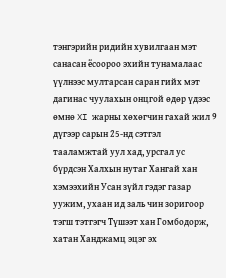тэнгэрийн ридийн хувилгаан мэт санасан ёсоороо эхийн тунамалаас үүлнээс мултарсан саран гийх мэт дагинас чуулахын онцгой өдөр үдээс өмнө XI жарны хөхөгчин гахай жил 9 дүгээр сарын 25-нд сэтгэл тааламжтай уул хад, урсгал ус бүрдсэн Халхын нутаг Хангай хан хэмээхийн Усан зүйл гэдэг газар уужим, ухаан ид заль чин зоригоор тэгш тэтгэгч Түшээт хан Гомбодорж, хатан Ханджамц эцэг эх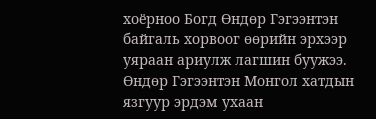хоёрноо Богд Өндөр Гэгээнтэн байгаль хорвоог өөрийн эрхээр уяраан ариулж лагшин буужээ. Өндөр Гэгээнтэн Монгол хатдын язгуур эрдэм ухаан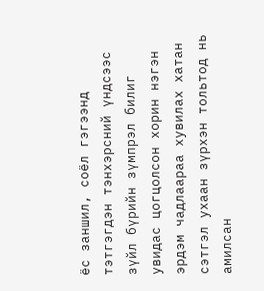ёс заншил, соёл гэгээнд тэтгэгдэн тэнхэрсний үндсээс зүйл бүрийн зүмпрэл билиг увидас цогцолсон хорин нэгэн эрдэм чадлаараа хувилах хатан сэтгэл ухаан зүрхэн тольтод нь амилсан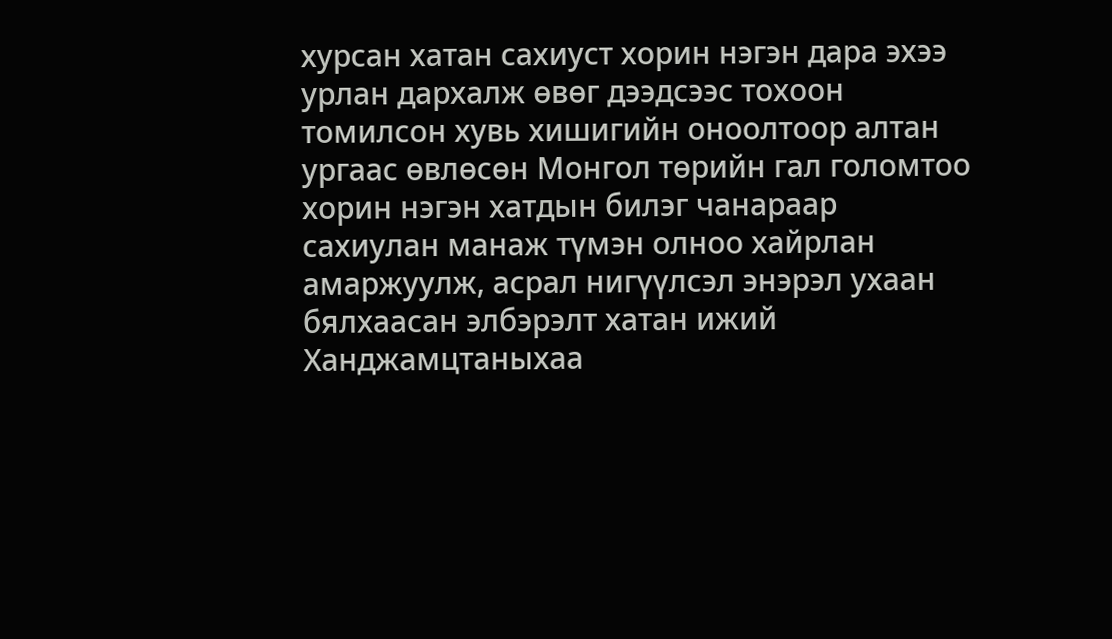хурсан хатан сахиуст хорин нэгэн дара эхээ урлан дархалж өвөг дээдсээс тохоон томилсон хувь хишигийн оноолтоор алтан ургаас өвлөсөн Монгол төрийн гал голомтоо хорин нэгэн хатдын билэг чанараар сахиулан манаж түмэн олноо хайрлан амаржуулж, асрал нигүүлсэл энэрэл ухаан бялхаасан элбэрэлт хатан ижий Ханджамцтаныхаа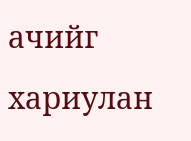ачийг хариулан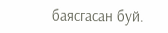баясгасан буй.